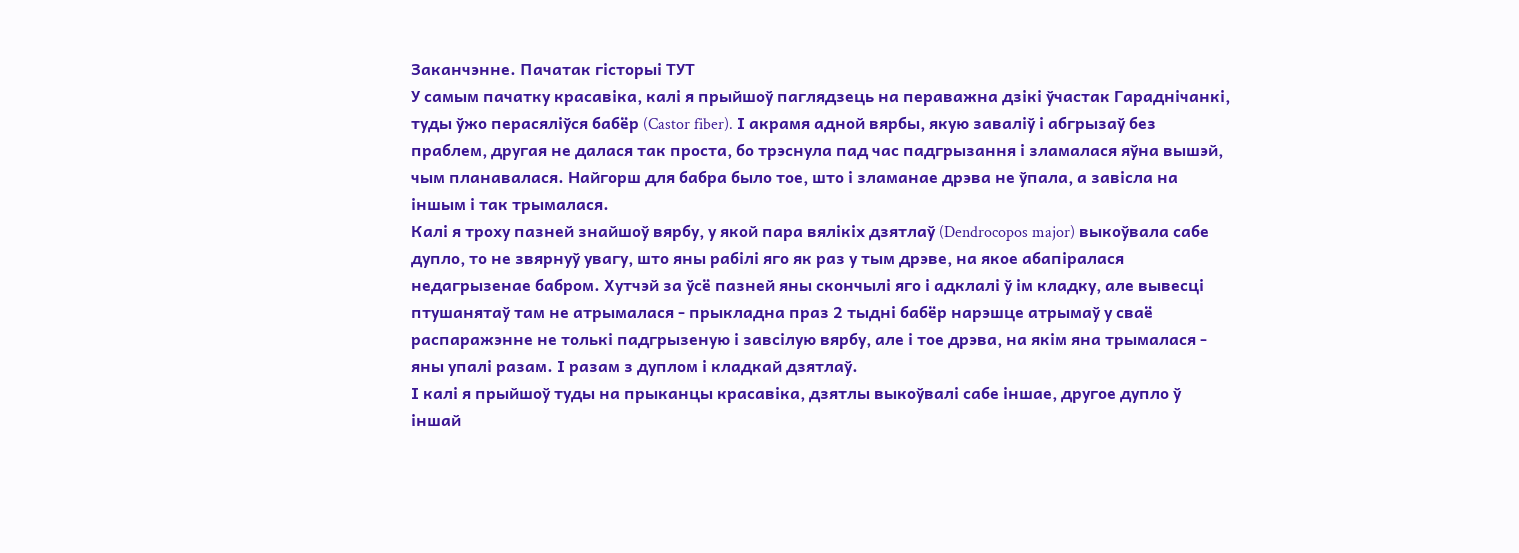Заканчэнне. Пачатак гісторыі ТУТ
У самым пачатку красавіка, калі я прыйшоў паглядзець на пераважна дзікі ўчастак Гараднічанкі, туды ўжо перасяліўся бабёр (Castor fiber). І акрамя адной вярбы, якую заваліў і абгрызаў без праблем, другая не далася так проста, бо трэснула пад час падгрызання і зламалася яўна вышэй, чым планавалася. Найгорш для бабра было тое, што і зламанае дрэва не ўпала, а завісла на іншым і так трымалася.
Калі я троху пазней знайшоў вярбу, у якой пара вялікіх дзятлаў (Dendrocopos major) выкоўвала сабе дупло, то не звярнуў увагу, што яны рабілі яго як раз у тым дрэве, на якое абапіралася недагрызенае бабром. Хутчэй за ўсё пазней яны скончылі яго і адклалі ў ім кладку, але вывесці птушанятаў там не атрымалася - прыкладна праз 2 тыдні бабёр нарэшце атрымаў у сваё распаражэнне не толькі падгрызеную і завсілую вярбу, але і тое дрэва, на якім яна трымалася - яны упалі разам. І разам з дуплом і кладкай дзятлаў.
І калі я прыйшоў туды на прыканцы красавіка, дзятлы выкоўвалі сабе іншае, другое дупло ў іншай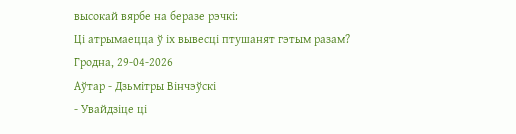высокай вярбе на беразе рэчкі:
Ці атрымаецца ў іх вывесці птушанят гэтым разам?
Гродна, 29-04-2026
Аўтар - Дзьмітры Вінчэўскі
- Увайдзіце ці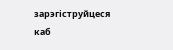зарэгіструйцеся каб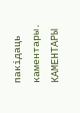пакідаць каментары.
КАМЕНТАРЫ